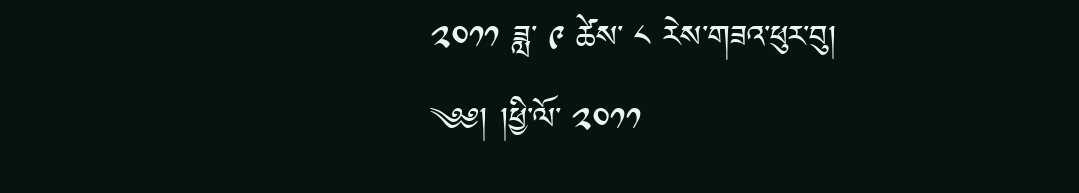༢༠༡༡ ཟླ་ ༩ ཚེས་ ༨ རེས་གཟའ་ཕུར་བུ།
༄༅། །ཕྱི་ལོ་ ༢༠༡༡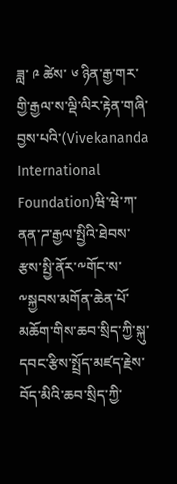ཟླ་ ༩ ཚེས་ ༦ ཉིན་རྒྱ་གར་གྱི་རྒྱལ་ས་ལྡི་ལིར་རྟེན་གཞི་བྱས་པའི་(Vivekananda International Foundation)ཝི་ཝེ་ཀ་ནན་ཌ་རྒྱལ་སྤྱིའི་ཐེབས་རྩས་སྤྱི་ནོར་༸གོང་ས་༸སྐྱབས་མགོན་ཆེན་པོ་མཆོག་གིས་ཆབ་སྲིད་ཀྱི་སྐུ་དབང་རྩིས་སྤྲོད་མཛད་རྗེས་བོད་མིའི་ཆབ་སྲིད་ཀྱི་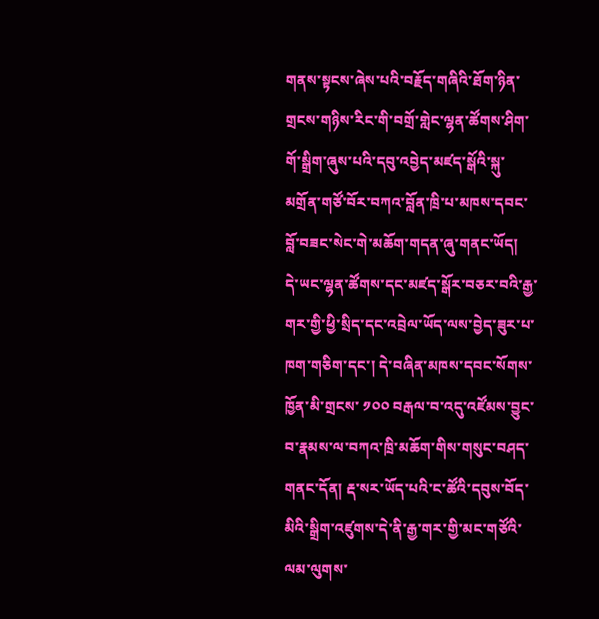གནས་སྟངས་ཞེས་པའི་བརྗོད་གཞིའི་ཐོག་ཉིན་གྲངས་གཉིས་རིང་གི་བགྲོ་གླེང་ལྷན་ཚོགས་ཤིག་གོ་སྒྲིག་ཞུས་པའི་དབུ་འབྱེད་མཛད་སྒོའི་སྐུ་མགྲོན་གཙོ་བོར་བཀའ་བློན་ཁྲི་པ་མཁས་དབང་བློ་བཟང་སེང་གེ་མཆོག་གདན་ཞུ་གནང་ཡོད།
དེ་ཡང་ལྷན་ཚོགས་དང་མཛད་སྒོར་བཅར་བའི་རྒྱ་གར་གྱི་ཕྱི་སྲིད་དང་འབྲེལ་ཡོད་ལས་བྱེད་ཟུར་པ་ཁག་གཅིག་དང་། དེ་བཞིན་མཁས་དབང་སོགས་ཁྱོན་མི་གྲངས་ ༡༠༠ བརྒལ་བ་འདུ་འཛོམས་བྱུང་བ་རྣམས་ལ་བཀའ་ཁྲི་མཆོག་གིས་གསུང་བཤད་གནང་དོན། རྡ་སར་ཡོད་པའི་ང་ཚོའི་དབུས་བོད་མིའི་སྒྲིག་འཛུགས་དེ་ནི་རྒྱ་གར་གྱི་མང་གཙོའི་ལམ་ལུགས་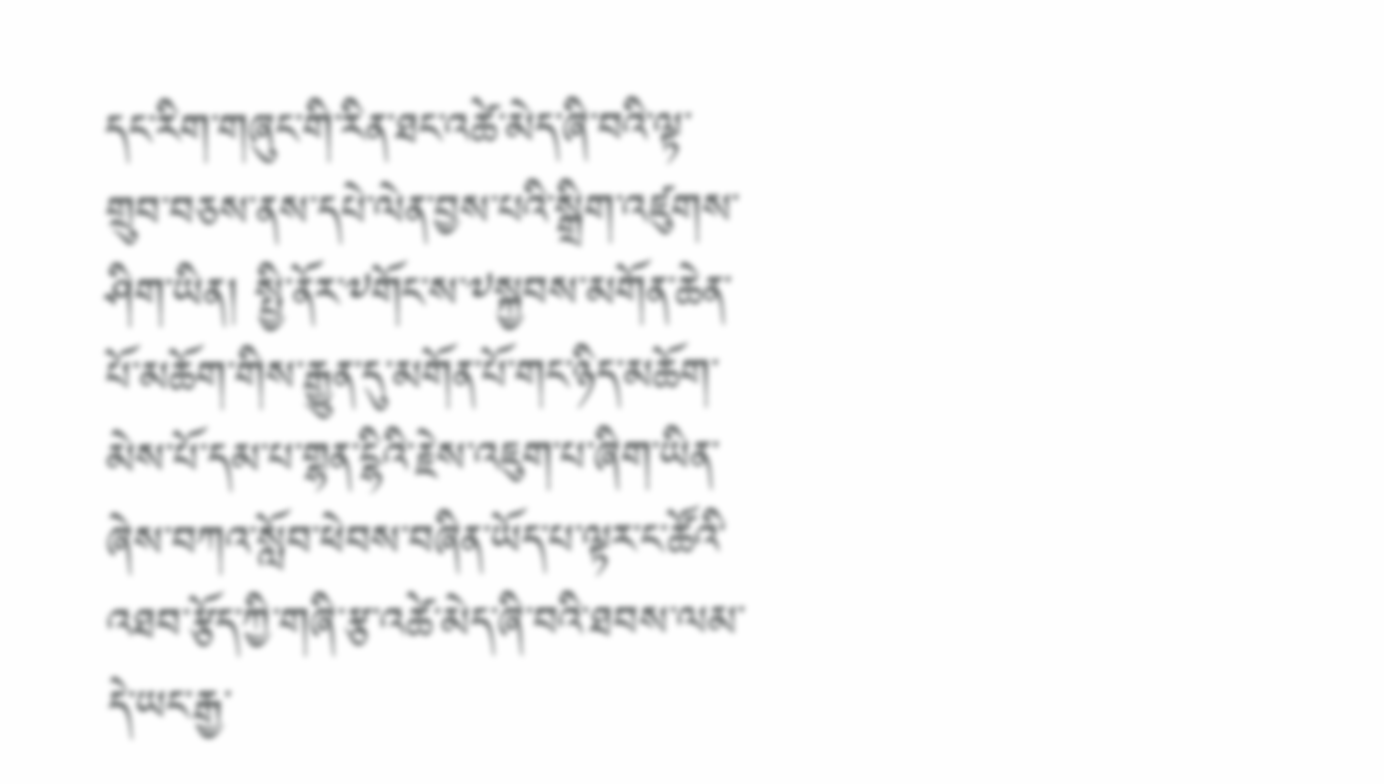དང་རིག་གཞུང་གི་རིན་ཐང་འཚེ་མེད་ཞི་བའི་ལྟ་གྲུབ་བཅས་ནས་དཔེ་ལེན་བྱས་པའི་སྒྲིག་འཛུགས་ཤིག་ཡིན། སྤྱི་ནོར་༸གོང་ས་༸སྐྱབས་མགོན་ཆེན་པོ་མཆོག་གིས་རྒྱུན་དུ་མགོན་པོ་གང་ཉིད་མཆོག་མེས་པོ་དམ་པ་གྷན་ངྷིའི་རྗེས་འཇུག་པ་ཞིག་ཡིན་ཞེས་བཀའ་སློབ་ཕེབས་བཞིན་ཡོད་པ་ལྟར་ང་ཚོའི་འཐབ་རྩོད་ཀྱི་གཞི་རྩ་འཚེ་མེད་ཞི་བའི་ཐབས་ལམ་དེ་ཡང་རྒྱ་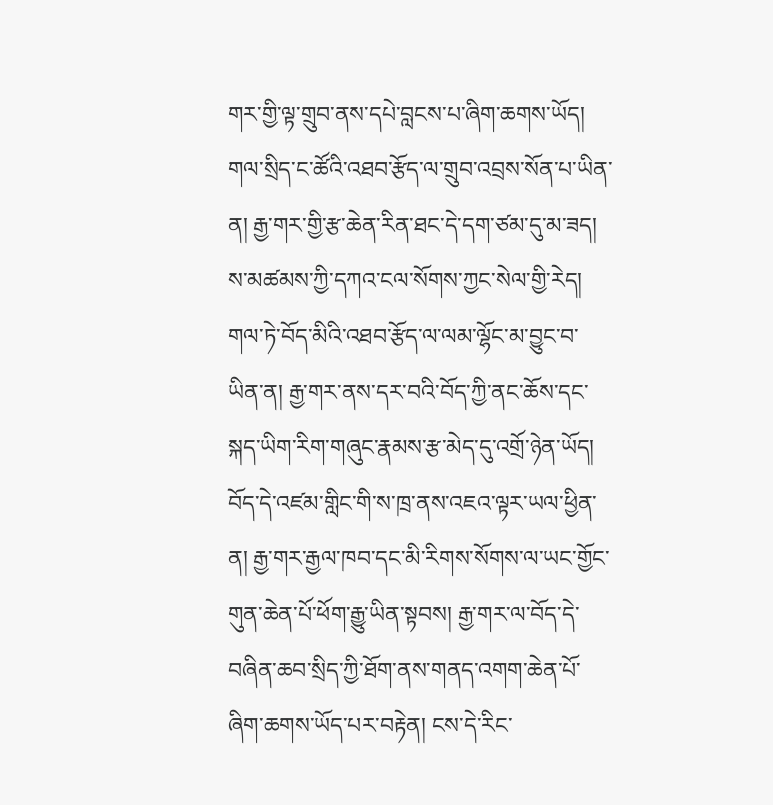གར་གྱི་ལྟ་གྲུབ་ནས་དཔེ་བླངས་པ་ཞིག་ཆགས་ཡོད། གལ་སྲིད་ང་ཚོའི་འཐབ་རྩོད་ལ་གྲུབ་འབྲས་སོན་པ་ཡིན་ན། རྒྱ་གར་གྱི་རྩ་ཆེན་རིན་ཐང་དེ་དག་ཙམ་དུ་མ་ཟད། ས་མཚམས་ཀྱི་དཀའ་ངལ་སོགས་ཀྱང་སེལ་གྱི་རེད། གལ་ཏེ་བོད་མིའི་འཐབ་རྩོད་ལ་ལམ་ལྷོང་མ་བྱུང་བ་ཡིན་ན། རྒྱ་གར་ནས་དར་བའི་བོད་ཀྱི་ནང་ཆོས་དང་སྐད་ཡིག་རིག་གཞུང་རྣམས་རྩ་མེད་དུ་འགྲོ་ཉེན་ཡོད། བོད་དེ་འཛམ་གླིང་གི་ས་ཁྲ་ནས་འཇའ་ལྟར་ཡལ་ཕྱིན་ན། རྒྱ་གར་རྒྱལ་ཁབ་དང་མི་རིགས་སོགས་ལ་ཡང་གྱོང་གུན་ཆེན་པོ་ཕོག་རྒྱུ་ཡིན་སྟབས། རྒྱ་གར་ལ་བོད་དེ་བཞིན་ཆབ་སྲིད་ཀྱི་ཐོག་ནས་གནད་འགག་ཆེན་པོ་ཞིག་ཆགས་ཡོད་པར་བརྟེན། ངས་དེ་རིང་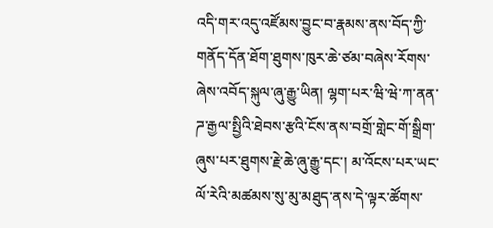འདི་གར་འདུ་འཛོམས་བྱུང་བ་རྣམས་ནས་བོད་ཀྱི་གནོད་དོན་ཐོག་ཐུགས་ཁུར་ཆེ་ཙམ་བཞེས་རོགས་ཞེས་འབོད་སྐུལ་ཞུ་རྒྱུ་ཡིན། ལྷག་པར་ཝི་ཝེ་ཀ་ནན་ཌ་རྒྱལ་སྤྱིའི་ཐེབས་རྩའི་ངོས་ནས་བགྲོ་གླེང་གོ་སྒྲིག་ཞུས་པར་ཐུགས་རྗེ་ཆེ་ཞུ་རྒྱུ་དང་། མ་འོངས་པར་ཡང་ལོ་རེའི་མཚམས་སུ་མུ་མཐུད་ནས་དེ་ལྟར་ཚོགས་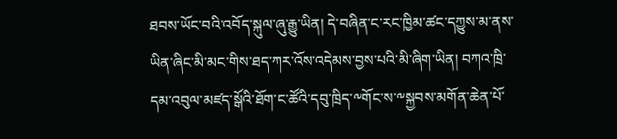ཐབས་ཡོང་བའི་འབོད་སྐུལ་ཞུ་རྒྱུ་ཡིན། དེ་བཞིན་ང་རང་ཁྱིམ་ཚང་དཀྱུས་མ་ནས་ཡིན་ཞིང་མི་མང་གིས་ཐད་ཀར་འོས་འདེམས་བྱས་པའི་མི་ཞིག་ཡིན། བཀའ་ཁྲི་དམ་འབུལ་མཛད་སྒོའི་ཐོག་ང་ཚོའི་དབུ་ཁྲིད་༸གོང་ས་༸སྐྱབས་མགོན་ཆེན་པོ་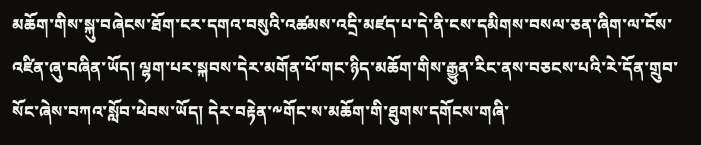མཆོག་གིས་སྐུ་བཞེངས་ཐོག་ངར་དགའ་བསུའི་འཚམས་འདྲི་མཛད་པ་དེ་ནི་ངས་དམིགས་བསལ་ཅན་ཞིག་ལ་ངོས་འཛིན་ཞུ་བཞིན་ཡོད། ལྷག་པར་སྐབས་དེར་མགོན་པོ་གང་ཉིད་མཆོག་གིས་རྒྱུན་རིང་ནས་བཅངས་པའི་རེ་དོན་གྲུབ་སོང་ཞེས་བཀའ་སློབ་ཕེབས་ཡོད། དེར་བརྟེན་༸གོང་ས་མཆོག་གི་ཐུགས་དགོངས་གཞི་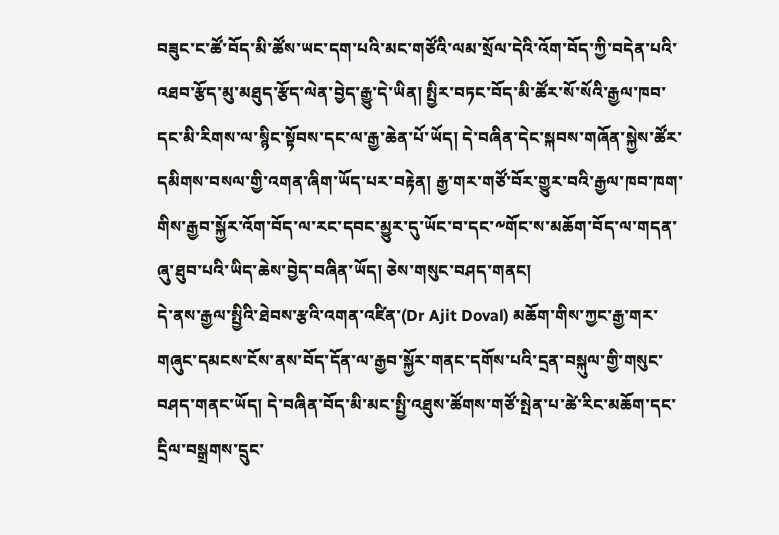བཟུང་ང་ཚོ་བོད་མི་ཚོས་ཡང་དག་པའི་མང་གཙོའི་ལམ་སྲོལ་དེའི་འོག་བོད་ཀྱི་བདེན་པའི་འཐབ་རྩོད་མུ་མཐུད་རྩོད་ལེན་བྱེད་རྒྱུ་དེ་ཡིན། སྤྱིར་བཏང་བོད་མི་ཚོར་སོ་སོའི་རྒྱལ་ཁབ་དང་མི་རིགས་ལ་སྙིང་སྟོབས་དང་ལ་རྒྱ་ཆེན་པོ་ཡོད། དེ་བཞིན་དེང་སྐབས་གཞོན་སྐྱེས་ཚོར་དམིགས་བསལ་གྱི་འགན་ཞིག་ཡོད་པར་བརྟེན། རྒྱ་གར་གཙོ་བོར་གྱུར་བའི་རྒྱལ་ཁབ་ཁག་གིས་རྒྱབ་སྐྱོར་འོག་བོད་ལ་རང་དབང་མྱུར་དུ་ཡོང་བ་དང་༸གོང་ས་མཆོག་བོད་ལ་གདན་ཞུ་ཐུབ་པའི་ཡིད་ཆེས་བྱེད་བཞིན་ཡོད། ཅེས་གསུང་བཤད་གནང།
དེ་ནས་རྒྱལ་སྤྱིའི་ཐེབས་རྩའི་འགན་འཛིན་(Dr Ajit Doval) མཆོག་གིས་ཀྱང་རྒྱ་གར་གཞུང་དམངས་ངོས་ནས་བོད་དོན་ལ་རྒྱབ་སྐྱོར་གནང་དགོས་པའི་དྲན་བསྐུལ་གྱི་གསུང་བཤད་གནང་ཡོད། དེ་བཞིན་བོད་མི་མང་སྤྱི་འཐུས་ཚོགས་གཙོ་སྤེན་པ་ཚེ་རིང་མཆོག་དང་དྲིལ་བསྒྲགས་དྲུང་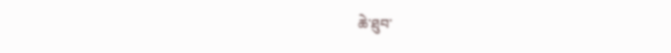ཆེ་ཐུབ་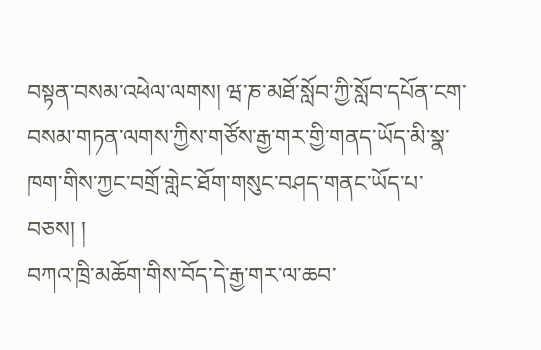བསྟན་བསམ་འཕེལ་ལགས། ཝ་ཎ་མཐོ་སློབ་ཀྱི་སློབ་དཔོན་ངག་བསམ་གཏན་ལགས་ཀྱིས་གཙོས་རྒྱ་གར་གྱི་གནད་ཡོད་མི་སྣ་ཁག་གིས་ཀྱང་བགྲོ་གླེང་ཐོག་གསུང་བཤད་གནང་ཡོད་པ་བཅས། །
བཀའ་ཁྲི་མཆོག་གིས་བོད་དེ་རྒྱ་གར་ལ་ཆབ་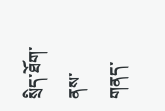སྲིད་ཐོག་ནས་གནད་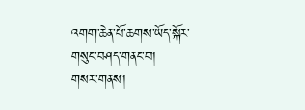འགག་ཆེན་པོ་ཆགས་ཡོད་སྐོར་གསུང་བཤད་གནང་བ།
གསར་གནས།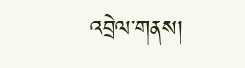འབྲེལ་གནས།